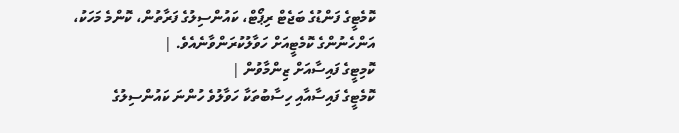ކޮމެޓީގެ ފަންޑުގެ ބަޖެޓް ރިޕޯޓް، ކައުންސިލުގެ ފަރާތުން، ކޮންމެ މަހަކު، އަންހެނުންގެ ކޮމެޓީއަށް ހަވާލުކުރަންވާނެއެވެ. |
ކޮމިޓީގެ ފައިސާއަށް ޒިންމާވުން |
ކޮމެޓީގެ ފައިސާއާއި ހިސާބުތަކާ ހަވާލުވެ ހުންނަ ކައުންސިލުގެ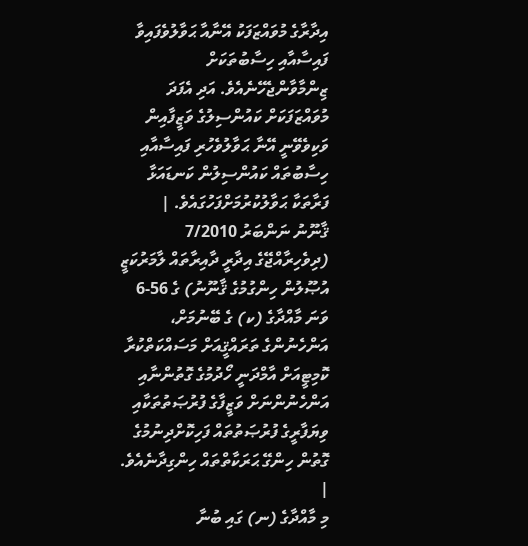އިދާރާގެ މުވައްޒަފަކު އޭނާއާ ޙަވާލުވެފައިވާ ފައިސާއާއި ހިސާބުތަކަށް ޒިންމާވާންޖެހޭނެއެވެ. އަދި އެފަދަ މުވައްޒަފަކަށް ކައުންސިލުގެ ވަޒީފާއިން ވަކިވެވޭނީ އޭނާ ޙަވާލުވެހުރި ފައިސާއާއި ހިސާބުތައް ކައުންސިލުން ކަނޑައަޅާ ފަރާތަކާ ޙަވާލުކުރުމަށްފަހުގައެވެ. |
ޤާނޫނު ނަންބަރު 7/2010 (ދިވެހިރާއްޖޭގެ އިދާރީ ދާއިރާތައް ލާމަރުކަޒީ އުޞޫލުން ހިންގުމުގެ ޤާނޫނު) ގެ 56-6 ވަނަ މާއްދާގެ (ކ) ގެ ބޭނުމަށް، އަންހެނުންގެ ތަރައްޤީއަށް މަސައްކަތްކުރާ ކޮމިޓީއަށް އާމްދަނީ ހޯދުމުގެ ގޮތުންނާއި އަންހެނުންނަށް ވަޒީފާގެ ފުރުޞަތުތަކާއި ވިޔަފާރީގެ ފުރުޞަތުތައް ފަހިކޮށްދިނުމުގެ ގޮތުން ހިންގޭ ޙަރަކާތްތައް ހިންގިދާނެއެވެ. |
މި މާއްދާގެ (ނ) ގައި ބުނާ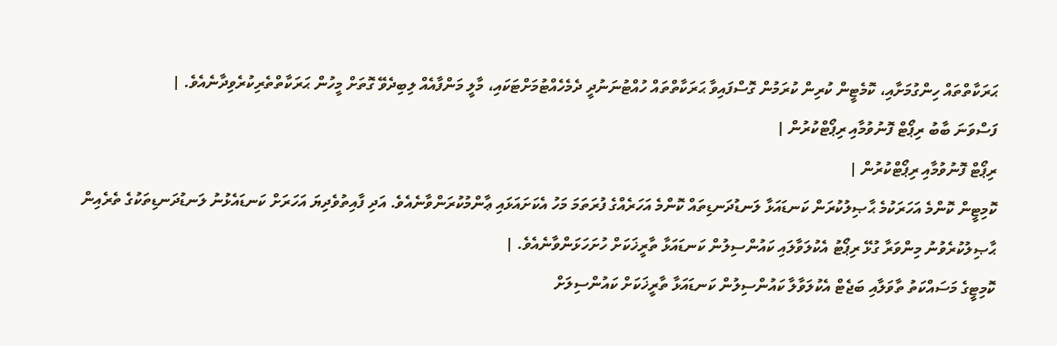ޙަރަކާތްތައް ހިންގުމަށާއި، ކޮމެޓީން ކުރިން ކުރަމުން ގޮސްފައިވާ ޙަރަކާތްތައް ހުއްޓުނަނުދީ ދެމެހެއްޓުމަށްޓަކައި، މާލީ މަންފާއެއް ލިބިދެވޭ ގޮތަށް މީހުން ޙަރަކާތްތެރިކުރެވިދާނެއެވެ. |
ފަސްވަނަ ބާބު ރިޕޯޓް ފޮނުވުމާއި ރިޕޯޓްކުރުން |
ރިޕޯޓް ފޮނުވުމާއި ރިޕޯޓްކުރުން |
ކޮމިޓީން ކޮންމެ އަހަރަކުމެ ޙާޞިލުކުރަން ކަނޑައަޅާ ލަނޑުދަނޑިތައް ކޮންމެ އަހަރެއްގެ ފުރަތަމަ މަހު އެކަށައަޅައި ޢާންމުކުރަންވާނެއެވެ. އަދި ފާއިތުވެދިޔަ އަހަރަށް ކަނޑައެޅުނު ލަނޑުދަނޑިތަކުގެ ތެރެއިން ޙާޞިލުކުރެވުނު މިންވަރާ ގުޅޭ ރިޕޯޓު އެކުލަވާލައި ކައުންސިލުން ކަނޑައަޅާ ތާރީޚަކަށް ހުށަހަޅަންވާނެއެވެ. |
ކޮމިޓީގެ މަސައްކަތު ތާވަލާއި ބަޖެޓް އެކުލަވާލާ ކައުންސިލުން ކަނޑައަޅާ ތާރީޚަކަށް ކައުންސިލަށް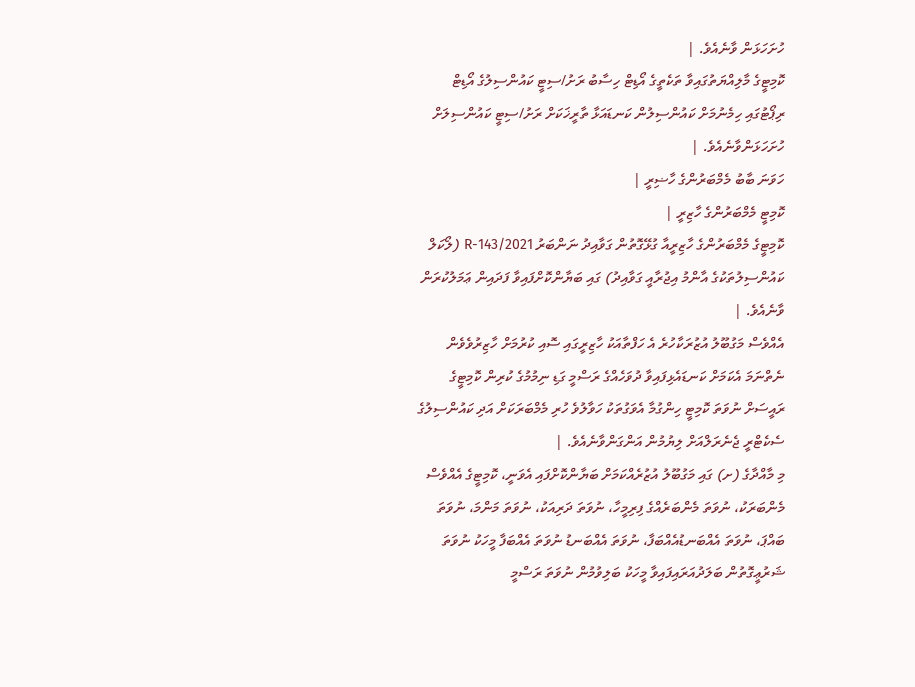ހުށަހަޅަން ވާނެއެވެ. |
ކޮމިޓީގެ މާލިއްޔަތުގައިވާ ތަކެތީގެ އޯޑިޓް ހިސާބު ރަށު/ސިޓީ ކައުންސިލުގެ އޯޑިޓް ރިޕޯޓުގައި ހިމެނުމަށް ކައުންސިލުން ކަނޑައަޅާ ތާރީޚަކަށް ރަށު/ސިޓީ ކައުންސިލަށް ހުށަހަޅަންވާނެއެވެ. |
ހަވަނަ ބާބު މެމްބަރުންގެ ހާޟިރީ |
ކޮމިޓީ މެމްބަރުންގެ ހާޒިރީ |
ކޮމިޓީގެ މެމްބަރުންގެ ހާޒިރީއާ ގުޅޭގޮތުން ގަވާއިދު ނަންބަރު 2021/R-143 (ލޯކަލް ކައުންސިލުތަކުގެ އާންމު އިޖުރާއީ ގަވާއިދު) ގައި ބަޔާންކޮށްފައިވާ ފަދައިން ޢަމަލުކުރަން ވާނެއެވެ. |
އެއްވެސް މަގުބޫލު އުޒުރަކާހުރެ އެ ހަފްތާއަކު ހާޒިރީގައި ސޮއި ކުރުމަށް ހާޒިރުވެވެން ނެތްނަމަ އެކަމަށް ކަނޑައެޅިފައިވާ ދުވަހެއްގެ ރަސްމީ ގަޑި ނިމުމުގެ ކުރިން ކޮމިޓީގެ ރައީސަށް ނުވަތަ ކޮމިޓީ ހިންގުމާ އެވަގުތަކު ހަވާލުވެ ހުރި މެމްބަރަކަށް އަދި ކައުންސިލުގެ ސެކެޓްރީ ޖެނެރަލްއަށް ލިޔުމުން އަންގަންވާނެއެވެ. |
މި މާއްދާގެ (ށ) ގައި މަގުބޫލު އުޒުރެއްކަމަށް ބަޔާންކޮށްފައި އެވަނީ، ކޮމިޓީގެ އެއްވެސް މެންބަރަކު، ނުވަތަ މެންބަރެއްގެ ފިރިމީހާ، ނުވަތަ ދަރިއަކު، ނުވަތަ މަންމަ، ނުވަތަ ބައްޕަ، ނުވަތަ އެއްބަނޑުއެއްބަފާ، ނުވަތަ އެއްބަނޑު ނުވަތަ އެއްބަފާ މީހަކު ނުވަތަ ޝަރުޢީގޮތުން ބަލަދުއަރައިފައިވާ މީހަކު ބަލިވުމުން ނުވަތަ ރަސްމީ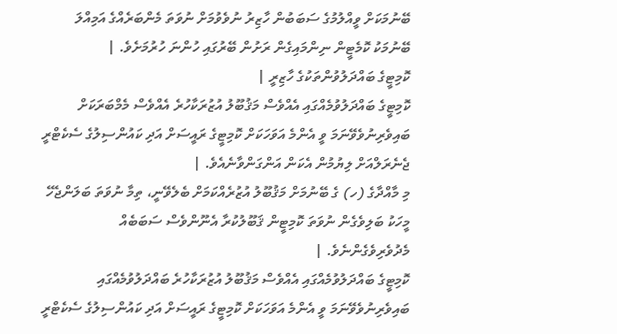ބޭނުމަކަށް ވީއްލުމުގެ ސަބަބުން ހާޒިރު ނުވެވުމަށް ނުވަތަ މެންބަރެއްގެ އަމިއްލަ ބޭނުމަކު ކޮމެޓީން ނިންމައިގެން ރަށުން ބޭރުގައި ހުންނަ ހުރުމަށެވެ. |
ކޮމިޓީގެ ބައްދަލުވުންތަކުގެ ހާޒިރީ |
ކޮމިޓީގެ ބައްދަލުވުމެއްގައި އެއްވެސް މަޤުބޫލު އުޒުރަކާހުރެ އެއްވެސް މެމްބަރަކަށް ބައިވެރިނުވެވޭނަމަ ވީ އެންމެ އަވަހަކަށް ކޮމިޓީގެ ރައީސަށް އަދި ކައުންސިލުގެ ސެކެޓްރީ ޖެނެރަލްއަށް ލިޔުމުން އެކަން އަންގަންވާނެއެވެ. |
މި މާއްދާގެ (ހ) ގެ ބޭނުމަށް މަޤުބޫލު އުޒުރެއްކަމަށް ބެލެވޭނީ، ތިމާ ނުވަތަ ބަލަންޖެހޭ މީހަކު ބަލިވެގެން ނުވަތަ ކޮމިޓީން ޤަބޫލުކުރާ އެނޫންވެސް ސަބަބެއް މެދުވެރިވެގެންނެވެ. |
ކޮމިޓީގެ ބައްދަލުވުމެއްގައި އެއްވެސް މަޤުބޫލު އުޒުރަކާހުރެ ބައްދަލުވުމެއްގައި ބައިވެރިނުވެވޭނަމަ ވީ އެންމެ އަވަހަކަށް ކޮމިޓީގެ ރައީސަށް އަދި ކައުންސިލުގެ ސެކެޓްރީ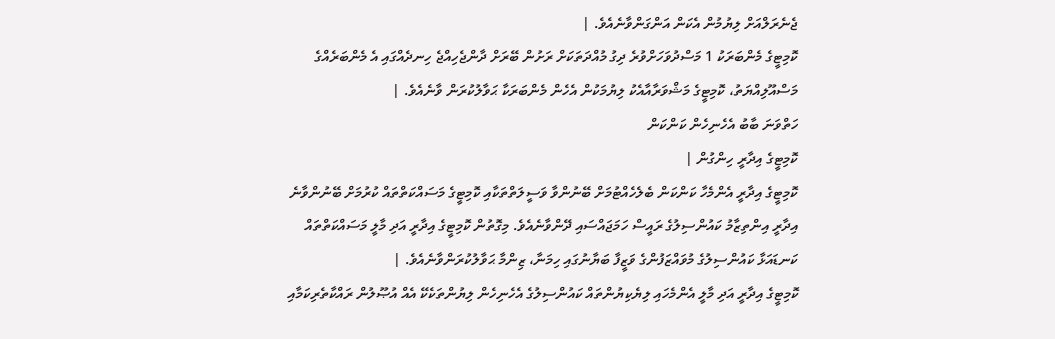ޖެނެރަލްއަށް ލިޔުމުން އެކަން އަންގަންވާނެއެވެ. |
ކޮމިޓީގެ މެންބަރަކު 1 މަސްދުވަހަށްވުރެ ދިގު މުއްދަތަކަށް ރަށުން ބޭރަށް ދާންޖެހިއްޖެ ހިނދެއްގައި އެ މެންބަރެއްގެ މަސްއޫލިއްޔަތު، ކޮމިޓީގެ މަޝްވަރާއާއެކު ލިޔުމަކުން އެހެން މެންބަރަކާ ޙަވާލުކުރަން ވާނެއެވެ. |
ހަތްވަނަ ބާބު އެހެނިހެން ކަންކަން
ކޮމިޓީގެ އިދާރީ ހިންގުން |
ކޮމިޓީގެ އިދާރީ އެންމެހާ ކަންކަން ބެލެހެއްޓުމަށް ބޭނުންވާ ވަސީލަތްތަކާއި ކޮމިޓީގެ މަސައްކަތްތައް ކުރުމަށް ބޭނުންވާނެ އިދާރީ އިންތިޒާމު ކައުންސިލުގެ ރައީސް ހަމަޖައްސައި ދޭންވާނެއެވެ. މިގޮތުން ކޮމިޓީގެ އިދާރީ އަދި މާލީ މަސައްކަތްތައް ކަނޑައަޅާ ކައުންސިލުގެ މުވައްޒަފުންގެ ވަޒީފާ ބަޔާނުގައި ހިމަނާ، ޒިންމާ ޙަވާލުކުރަންވާނެއެވެ. |
ކޮމިޓީގެ އިދާރީ އަދި މާލީ އެންމެހައި ލިޔެކިޔުންތައް ކައުންސިލުގެ އެހެނިހެން ލިޔުންތަކެކޭ އެއް އުޞޫލުން ރައްކާތެރިކަމާއި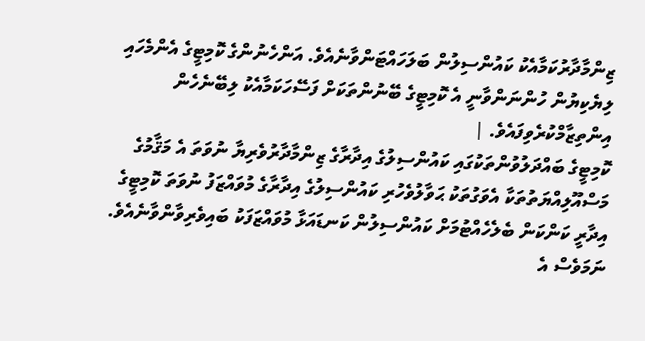ޒިންމާދާރުކަމާއެކު ކައުންސިލުން ބަލަހައްޓަންވާނެއެވެ. އަންހެނުންގެ ކޮމިޓީގެ އެންމެހައި ލިޔެކިޔުން ހުންނަންވާނީ އެ ކޮމިޓީގެ ބޭނުންތަކަށް ފަސޭހަކަމާއެކު ލިބޭނެހެން އިންތިޒާމްކުރެވިފައެވެ. |
ކޮމިޓީގެ ބައްދަލުވުންތަކުގައި ކައުންސިލުގެ އިދާރާގެ ޒިންމާދާރުވެރިޔާ ނުވަތަ އެ މަޤާމުގެ މަސްއޫލިއްޔަތުތަކާ އެވަގުތަކު ޙަވާލުވެހުރި ކައުންސިލުގެ އިދާރާގެ މުވައްޒަފު ނުވަތަ ކޮމިޓީގެ އިދާރީ ކަންކަން ބެލެހެއްޓުމަށް ކައުންސިލުން ކަނޑައަޅާ މުވައްޒަފަކު ބައިވެރިވާންވާނެއެވެ. ނަމަވެސް އެ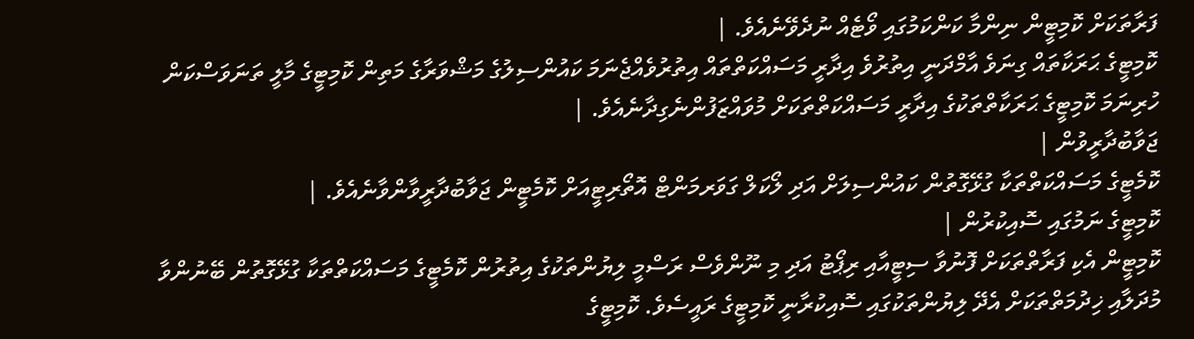ފަރާތަކަށް ކޮމިޓީން ނިންމާ ކަންކަމުގައި ވޯޓެއް ނުދެވޭނެއެވެ. |
ކޮމިޓީގެ ޙަރަކާތައް ގިނަވެ އާމްދަނީ އިތުރުވެ އިދާރީ މަސައްކަތްތައް އިތުރުވެއްޖެނަމަ ކައުންސިލުގެ މަޝްވަރާގެ މަތިން ކޮމިޓީގެ މާލީ ތަނަވަސްކަން ހުރިނަމަ ކޮމިޓީގެ ޙަރަކާތްތަކުގެ އިދާރީ މަސައްކަތްތަކަށް މުވައްޒަފުންނެގިދާނެއެވެ. |
ޖަވާބުދާރީވުން |
ކޮމެޓީގެ މަސައްކަތްތަކާ ގުޅޭގޮތުން ކައުންސިލަށް އަދި ލޯކަލް ގަވަރމަންޓް އޮތޯރިޓީއަށް ކޮމެޓީން ޖަވާބުދާރީވާންވާނެއެވެ. |
ކޮމިޓީގެ ނަމުގައި ސޮއިކުރުން |
ކޮމިޓީން އެކި ފަރާތްތަކަށް ފޮނުވާ ސިޓީއާއި ރިޕޯޓު އަދި މި ނޫންވެސް ރަސްމީ ލިޔުންތަކުގެ އިތުރުން ކޮމެޓީގެ މަސައްކަތްތަކާ ގުޅޭގޮތުން ބޭނުންވާ މުދަލާއި ޚިދުމަތްތަކަށް އެދޭ ލިޔުންތަކުގައި ސޮއިކުރާނީ ކޮމިޓީގެ ރައީސެވެ. ކޮމިޓީގެ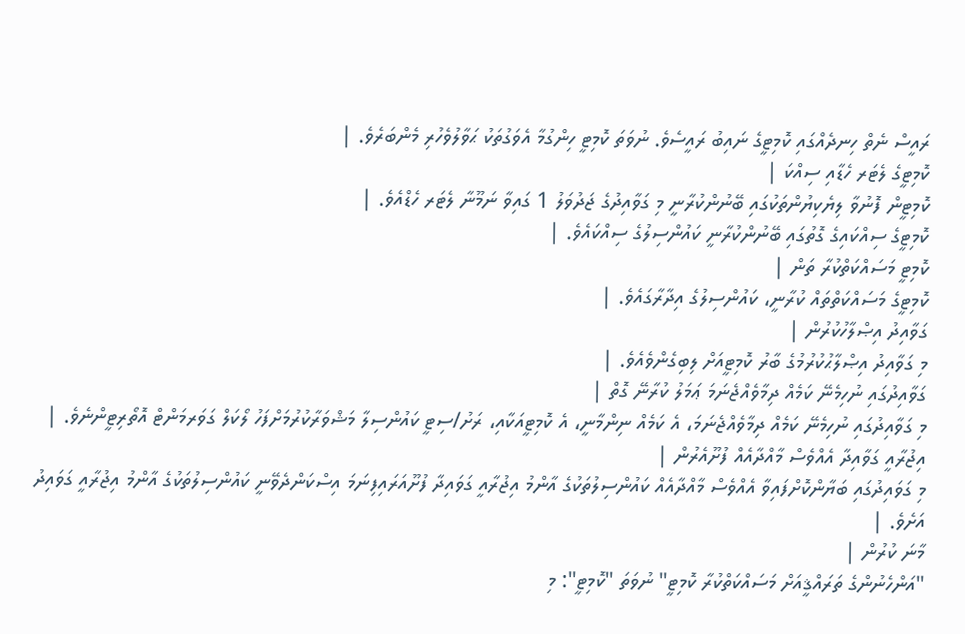ރައީސް ނެތް ހިނދެއްގައި ކޮމިޓީގެ ނައިބު ރައީސެވެ. ނުވަތަ ކޮމިޓީ ހިންގުމާ އެވަގުތަކު ޙަވާލުވެހުރި މެންބަރެވެ. |
ކޮމިޓީގެ ލެޓަރ ހެޑާއި ސިއްކަ |
ކޮމިޓީން ފޮނުވާ ލިޔެކިޔުންތަކުގައި ބޭނުންކުރާނީ މި ގަވާއިދުގެ ޖަދުވަލު 1 ގައިވާ ނަމޫނާ ލެޓަރ ހެޑްއެވެ. |
ކޮމިޓީގެ ސިއްކައިގެ ގޮތުގައި ބޭނުންކުރާނީ ކައުންސިލުގެ ސިއްކައެވެ. |
ކޮމިޓީ މަސައްކަތްކުރާ ތަން |
ކޮމިޓީގެ މަސައްކަތްތައް ކުރާނީ، ކައުންސިލުގެ އިދާރާގައެވެ. |
ގަވާއިދު އިޞްލާހުކުރުން |
މި ގަވާއިދު އިޞްލާޙުކުރުމުގެ ބާރު ކޮމިޓީއަށް ލިބިގެންވެއެވެ. |
ގަވާއިދުގައި ނުހިމެނޭ ކަމެއް ދިމާވެއްޖެނަމަ ޢަމަލު ކުރާނޭ ގޮތް |
މި ގަވާއިދުގައި ނުހިމެނޭ ކަމެއް ދިމާވެއްޖެނަމަ، އެ ކަމެއް ނިންމާނީ، އެ ކޮމިޓީއަކާއި، ރަށު/ސިޓީ ކައުންސިލާ މަޝްވަރާކުރުމަށްފަހު ލޯކަލް ގަވަރމަންޓް އޮތޯރިޓީންނެވެ. |
އިޖުރާއީ ގަވާއިދާ އެއްވެސް މާއްދާއެއް ފުށޫއެރުން |
މި ގަވައިދުގައި ބަޔާންކޮށްފައިވާ އެއްވެސް މާއްދާއެއް ކައުންސިލުތަކުގެ އާންމު އިޖުރާއީ ގަވައިދާ ފުށޫއަރައިފިނަމަ އިސްކަންދެވޭނީ ކައުންސިލުތަކުގެ އާންމު އިޖުރާއީ ގަވައިދު އަށެވެ. |
މާނަ ކުރުން |
"އަންހެނުންގެ ތަރައްޤީއަށް މަސައްކަތްކުރާ ކޮމިޓީ" ނުވަތަ "ކޮމިޓީ": މި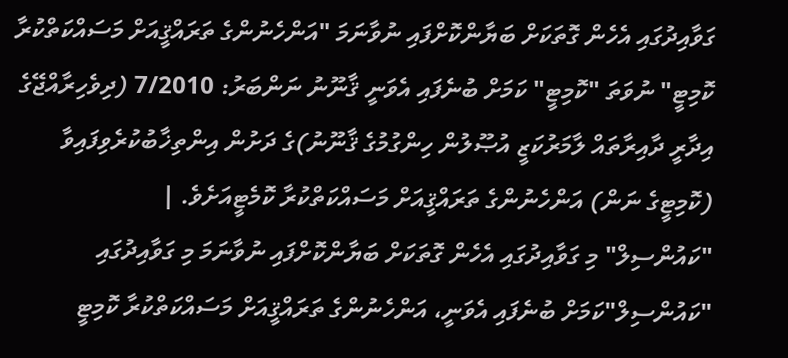ގަވާއިދުގައި އެހެން ގޮތަކަށް ބަޔާންކޮށްފައި ނުވާނަމަ "އަންހެނުންގެ ތަރައްޤީއަށް މަސައްކަތްކުރާ ކޮމިޓީ" ނުވަތަ "ކޮމިޓީ" ކަމަށް ބުނެފައި އެވަނީ ޤާނޫނު ނަންބަރު: 7/2010 (ދިވެހިރާއްޖޭގެ އިދާރީ ދާއިރާތައް ލާމަރުކަޒީ އުޞޫލުން ހިންގުމުގެ ޤާނޫނު)ގެ ދަށުން އިންތިޚާބުކުރެވިފައިވާ (ކޮމިޓީގެ ނަން) އަންހެނުންގެ ތަރައްޤީއަށް މަސައްކަތްކުރާ ކޮމެޓީއަށެވެ. |
"ކައުންސިލް" މި ގަވާއިދުގައި އެހެން ގޮތަކަށް ބަޔާންކޮށްފައި ނުވާނަމަ މި ގަވާއިދުގައި "ކައުންސިލް"ކަމަށް ބުނެފައި އެވަނީ، އަންހެނުންގެ ތަރައްޤީއަށް މަސައްކަތްކުރާ ކޮމިޓީ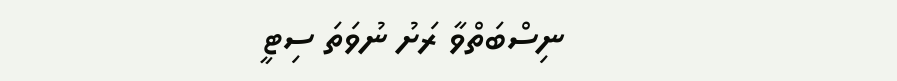ނިސްބަތްވާ ރަށު ނުވަތަ ސިޓީ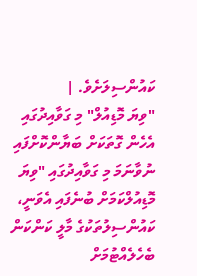ކައުންސިލަށެވެ. |
"ވިޔަ މޮޑިއުލް" މި ގަވާއިދުގައި އެހެން ގޮތަކަށް ބަޔާންކޮށްފައި ނުވާނަމަ މި ގަވާއިދުގައި "ވިޔަ މޮޑިއުލްކަމަށް ބުނެފައި އެވަނީ، ކައުންސިލުތަކުގެ މާލީ ކަންކަން ބެހެލެއްޓުމަށް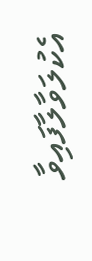އެކުލަވާލާފައިވާ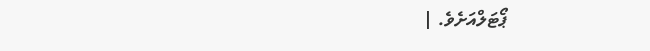ޕޯޓަލްއަށެވެ. |